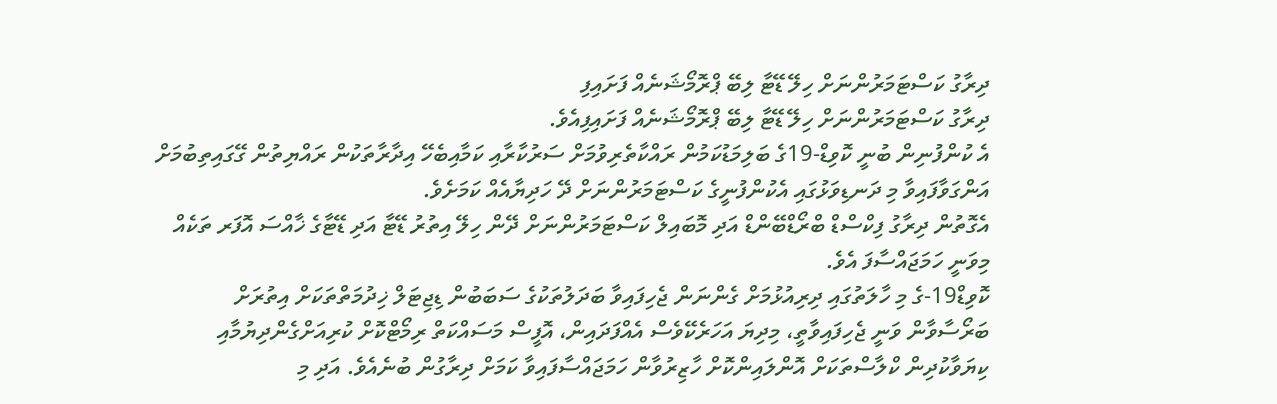ދިރާގު ކަސްޓަމަރުންނަށް ހިލޭ ޑޭޓާ ލިބޭ ޕްރޮމޯޝަނެއް ފަށައިފި
ދިރާގު ކަސްޓަމަރުންނަށް ހިލޭ ޑޭޓާ ލިބޭ ޕްރޮމޯޝަނެއް ފަށައިފިއެވެ.
އެ ކުންފުނިން ބުނީ ކޮވިޑް-19ގެ ބަލިމަޑުކަމުން ރައްކާތެރިވުމަށް ސަރުކާރާއި ކަމާއިބެހޭ އިދާރާތަކުން ރައްޔިތުން ގޭގައިތިބުމަށް އަންގަވާފައިވާ މި ދަނޑިވަޅުގައި އެކުންފުނީގެ ކަސްޓަމަރުންނަށް ދޭ ހަދިޔާއެއް ކަމަށެވެ.
އެގޮތުން ދިރާގު ފިކްސްޑް ބްރޯޑްބޭންޑް އަދި މޮބައިލް ކަސްޓަމަރުންނަށް ދޭން ހިލޭ އިތުރު ޑޭޓާ އަދި ޑޭޓާގެ ޚާއްސަ އޮފަރ ތަކެއް މިވަނީ ހަމަޖައްސާފަ އެވެ.
ކޮވިޑް19-ގެ މި ހާލަތުގައި ދިރިއުޅުމަށް ގެންނަން ޖެހިފައިވާ ބަދަލުތަކުގެ ސަބަބުން ޑިޖިޓަލް ޚިދުމަތްތަކަށް އިތުރަށް ބަރޯސާވާން ވަނީ ޖެހިފައިވާތީ، މިދިޔަ އަހަރެކޭވެސް އެއްފަދައިން، އޮފީސް މަސައްކަތް ރިމޯޓްކޮށް ކުރިއަށްގެންދިޔުމާއި ކިޔަވާކުދިން ކްލާސްތަކަށް އޮންލައިންކޮށް ހާޒިރުވާން ހަމަޖައްސާފައިވާ ކަމަށް ދިރާގުން ބުނެއެވެ. އަދި މި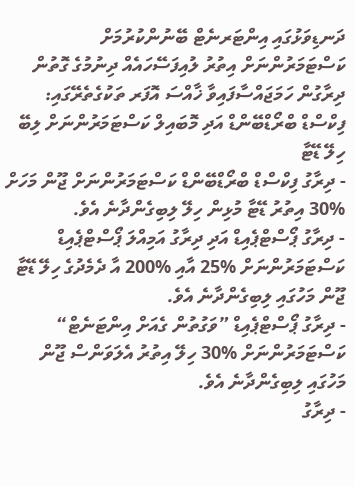ދަނޑިވަޅުގައި އިންޓަރނެޓް ބޭނުންކުރުމަށް ކަސްޓަމަރުންނަށް އިތުރު ލުއިފަސޭހައެއް ދިނުމުގެ ގޮތުން ދިރާގުން ހަމަޖައްސާފައިވާ ޚާއްސަ އޮފަރ ތަކުގެތެރޭގައި:
ފިކްސްޑް ބްރޯޑްބޭންޑް އަދި މޮބައިލް ކަސްޓަމަރުންނަށް ލިބޭ ހިލޭ ޑޭޓާ
- ދިރާގު ފިކްސްޑް ބްރޯޑްބޭންޑް ކަސްޓަމަރުންނަށް ޖޫން މަހަށް %30 އިތުރު ޑޭޓާ މުޅިން ހިލޭ ލިބިގެންދާނެ އެވެ.
- ދިރާގު ޕޯސްޓްޕެއިޑް އަދި ދިރާގު އަމިއްލަ ޕޯސްޓްޕެއިޑް ކަސްޓަމަރުންނަށް %25 އާއި %200 އާ ދެމެދުގެ ހިލޭ ޑޭޓާ ޖޫން މަހުގައި ލިބިގެންދާނެ އެވެ.
- ދިރާގު ޕޯސްޓްޕެއިޑް ”ވަގުތުން ގެއަށް އިންޓަނެޓް“ ކަސްޓަމަރުންނަށް %30 ހިލޭ އިތުރު އެލަވަންސް ޖޫން މަހުގައި ލިބިގެންދާނެ އެވެ.
- ދިރާގު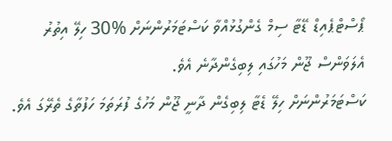ޕޯސްޓްޕެއިޑް ޑޭޓާ ސިމް ގެންގުޅުއްވާ ކަސްޓަމަރުންނަށް %30 ހިލޭ އިތުރު އެލަވަންސް ޖޫން މަހުގައި ލިބިގެންދާނެ އެވެ.
ކަސްޓަމަރުންނަށް ހިލޭ ޑެޓާ ލިބިގެން ދާނީ ޖޫން މަހުގެ ފުރަތަމަ ހަފުތާގެ ތެރޭގަ އެވެ.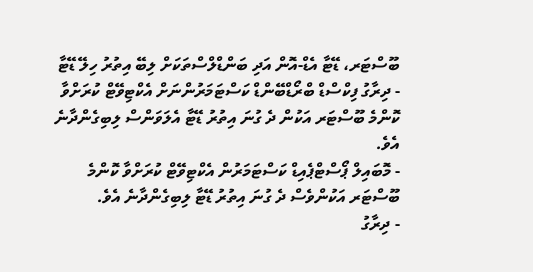ބޫސްޓަރ، ޑޭޓާ އެޑް-އޮން އަދި ބަންޑްލްސްތަކަށް ލިބޭ އިތުރު ހިލޭ ޑޭޓާ
- ދިރާގު ފިކްސްޑް ބްރޯޑްބޭންޑް ކަސްޓަމަރުންނަށް އެކްޓިވޭޓް ކުރަށްވާ ކޮންމެ ބޫސްޓަރ އަކުން ދެ ގުނަ އިތުރު ޑޭޓާ އެލަވަންސް ލިބިގެންދާނެ އެވެ.
- މޮބައިލް ޕޯސްޓްޕެއިޑް ކަސްޓަމަރުން އެކްޓިވޭޓް ކުރަށްވާ ކޮންމެ ބޫސްޓަރ އަކުންވެސް ދެ ގުނަ އިތުރު ޑޭޓާ ލިބިގެންދާނެ އެވެ.
- ދިރާގު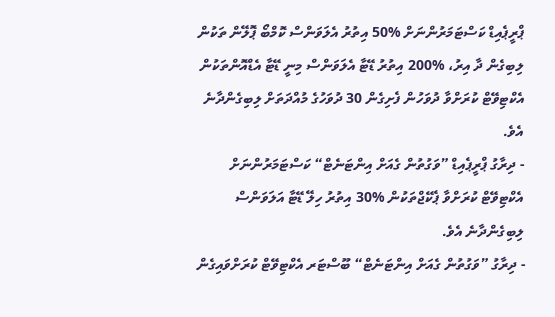ޕްރީޕެއިޑް ކަސްޓަމަރުންނަށް %50 އިތުރު އެލަވަންސް ކޮމްބޯ ޕޮލޭން ތަކުން ލިބިގެން ދާ އިރު، %200 އިތުރު ޑޭޓާ އެލަވަންސް މިނީ ޑޭޓާ އެޑްއޮންތަކުން އެކްޓިވޭޓް ކުރަށްވާ ދުވަހުން ފެށިގެން 30 ދުވަހުގެ މުއްދަތަށް ލިބިގެންދާނެ އެވެ.
- ދިރާގު ޕްރީޕެއިޑް ”ވަގުތުން ގެއަށް އިންޓަނެޓް“ ކަސްޓަމަރުންނަށް އެކްޓިވޭޓް ކުރަށްވާ ޕެކޭޖްތަކުން %30 އިތުރު ހިލޭ ޑޭޓާ އަލަވަންސް ލިބިގެންދާނެ އެވެ.
- ދިރާގު ”ވަގުތުން ގެއަށް އިންޓަނެޓް“ ބޫސްޓަރ އެކްޓިވޭޓް ކުރަށްވައިގެން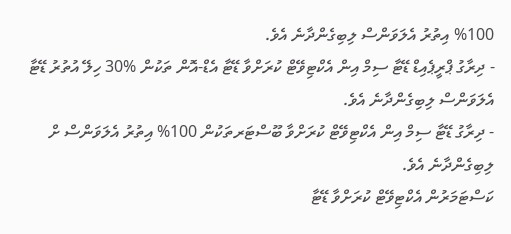%100 އިތުރު އެލަވަންސް ލިބިގެންދާނެ އެވެ.
- ދިރާގު ޕްރީޕެއިޑް ޑޭޓާ ސިމް އިން އެކްޓިވޭޓް ކުރަށްވާ ޑޭޓާ އެޑް-އޮން ތަކުން %30 ހިލޭ އުތުރު ޑޭޓާ އެލަވަންސް ލިބިގެންދާނެ އެވެ.
- ދިރާގު ޑޭޓާ ސިމް އިން އެކްޓިވޭޓް ކުރަށްވާ ބޫސްޓަރތަކުން 100% އިތުރު އެލަވަންސް ށް ލިބިގެންދާނެ އެވެ.
ކަސްޓަމަރުން އެކްޓިވޭޓް ކުރަށްވާ ޑޭޓާ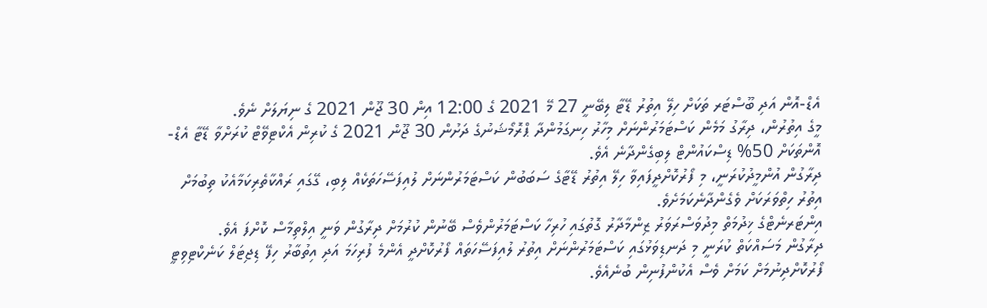އެޑް-އޮން އަދި ބޫސްޓަރ ތަކަށް ހިލޭ އިތުރު ޑޭޓާ ލިބޭނީ 27 މޭ 2021 ގެ 12:00 އިން 30 ޖޫން 2021 ގެ ނިޔަލަށް ނެވެ.
މީގެ އިތުރުން، ދިރާގު މަމެން ކަސްޓަމަރުންނަށް މިހާރު ހިނގަމުންދާ ޕްރޮމޯޝަނުގެ ދަށުން 30 ޖޫން 2021 ގެ ކުރިން އެކްޓިވޭޓް ކުރަށްވާ ޑޭޓާ އެޑް-އޮންތަކަށް 50% ޑިސްކައުންޓް ލިބިގެންދާނެ އެވެ.
ދިރާގުން އުންމީދުކުރަނީ، މި ފޯރުކޮށްދީފައިވާ ހިލޭ އިތުރު ޑޭޓާގެ ސަބަބުން ކަސްޓަމަރުންނަށް ލުއިފަސޭހަތަކެއް ލިބި، ގޭގައި ރައްކާތެރިކަމާއެކު ތިބުމަށް އިތުރު ހިތްވަރަކަށް ވެގެންދާނެކަމަށެވެ.
އިންޓަރނެޓްގެ ޚިދުމަތް މިދުވަސްރަވަރު ޒިންމާދާރު ގޮތުގައި ހުރިހާ ކަސްޓަމަރުންވެސް ބޭނުން ކުރުމަށް ދިރާގުން ވަނީ އިލްތިމާސް ކޮށްފަ އެވެ.
ދިރާގުން މަސައްކަތް ކުރަނީ މި ދަނޑިވަޅުގައި ކަސްޓަމަރުންނަށް އިތުރު ލުއިފަސޭހަތައް ފޯރުކޮށްދީ އެންމެ ފުރިހަމަ އަދި އިތުބާރު ހިފޭ ޑިޖިޓަލް ކަނެކްޓިވިޓީ ފޯރުކޮށްދިނުމަށް ކަމަށް ވެސް އެކުންފުނިން ބުނެއެވެ.